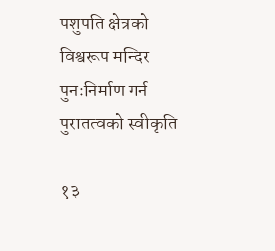पशुपति क्षेत्रको विश्वरूप मन्दिर पुनःनिर्माण गर्न पुरातत्वको स्वीकृति

१३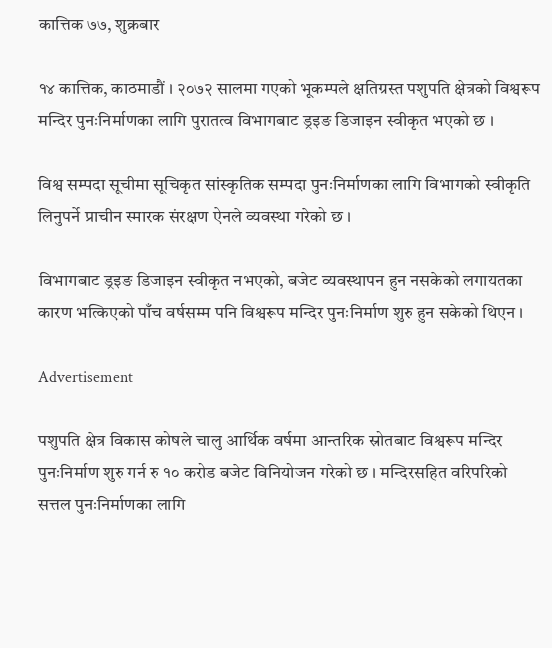कात्तिक ७७, शुक्रबार

१४ कात्तिक, काठमाडौं । २०७२ सालमा गएको भूकम्पले क्षतिग्रस्त पशुपति क्षेत्रको विश्वरूप मन्दिर पुनःनिर्माणका लागि पुरातत्व विभागबाट ड्रइङ डिजाइन स्वीकृत भएको छ ।

विश्व सम्पदा सूचीमा सूचिकृत सांस्कृतिक सम्पदा पुनःनिर्माणका लागि विभागको स्वीकृति लिनुपर्ने प्राचीन स्मारक संरक्षण ऐनले व्यवस्था गरेको छ ।

विभागबाट ड्रइङ डिजाइन स्वीकृत नभएको, बजेट व्यवस्थापन हुन नसकेको लगायतका कारण भत्किएको पाँच वर्षसम्म पनि विश्वरूप मन्दिर पुनःनिर्माण शुरु हुन सकेको थिएन ।

Advertisement

पशुपति क्षेत्र विकास कोषले चालु आर्थिक वर्षमा आन्तरिक स्रोतबाट विश्वरूप मन्दिर पुनःनिर्माण शुरु गर्न रु १० करोड बजेट विनियोजन गरेको छ । मन्दिरसहित वरिपरिको सत्तल पुनःनिर्माणका लागि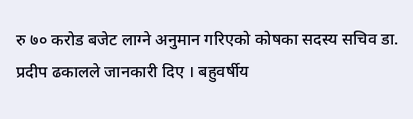रु ७० करोड बजेट लाग्ने अनुमान गरिएको कोषका सदस्य सचिव डा. प्रदीप ढकालले जानकारी दिए । बहुवर्षीय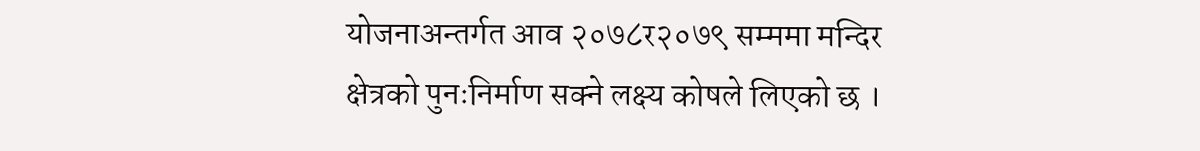योजनाअन्तर्गत आव २०७८र२०७९ सम्ममा मन्दिर क्षेत्रको पुनःनिर्माण सक्ने लक्ष्य कोषले लिएको छ ।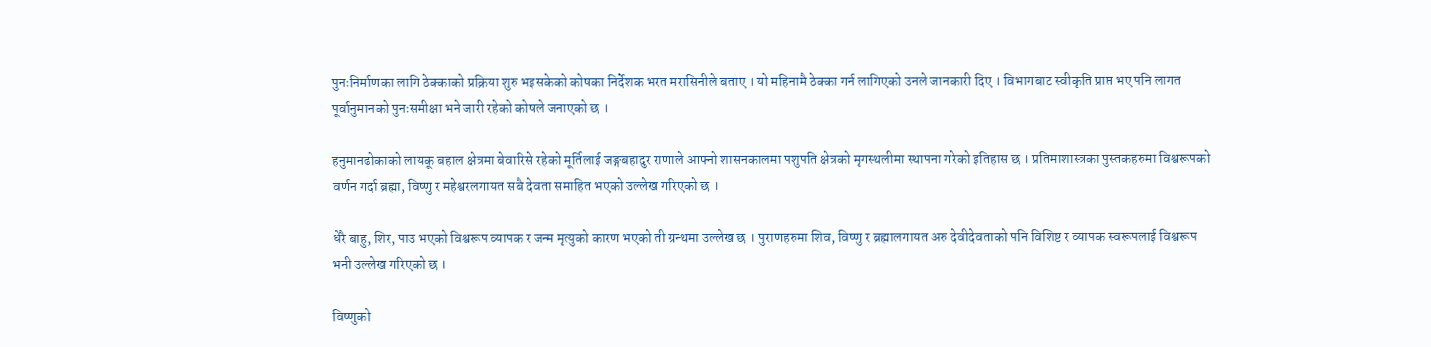पुनःनिर्माणका लागि ठेक्काको प्रक्रिया शुरु भइसकेको कोषका निर्देशक भरत मरासिनीले बताए । यो महिनामै ठेक्का गर्न लागिएको उनले जानकारी दिए । विभागबाट स्वीकृति प्राप्त भए पनि लागत पूर्वानुमानको पुनःसमीक्षा भने जारी रहेको कोषले जनाएको छ ।

हनुमानढोकाको लायकू बहाल क्षेत्रमा बेवारिसे रहेको मूर्तिलाई जङ्गबहादुर राणाले आफ्नो शासनकालमा पशुपति क्षेत्रको मृगस्थलीमा स्थापना गरेको इतिहास छ । प्रतिमाशास्त्रका पुस्तकहरुमा विश्वरूपको वर्णन गर्दा ब्रह्मा, विष्णु र महेश्वरलगायत सबै देवता समाहित भएको उल्लेख गरिएको छ ।

धेरै बाहु, शिर, पाउ भएको विश्वरूप व्यापक र जन्म मृत्युको कारण भएको ती ग्रन्थमा उल्लेख छ । पुराणहरुमा शिव, विष्णु र ब्रह्मालगायत अरु देवीदेवताको पनि विशिष्ट र व्यापक स्वरूपलाई विश्वरूप भनी उल्लेख गरिएको छ ।

विष्णुको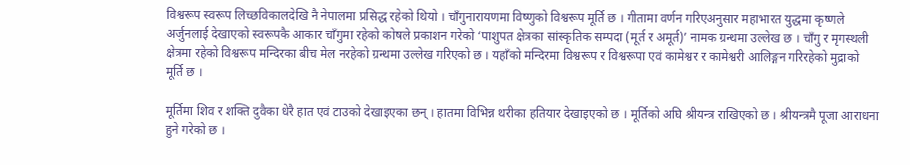विश्वरूप स्वरूप लिच्छविकालदेखि नै नेपालमा प्रसिद्ध रहेको थियो । चाँगुनारायणमा विष्णुको विश्वरूप मूर्ति छ । गीतामा वर्णन गरिएअनुसार महाभारत युद्धमा कृष्णले अर्जुनलाई देखाएको स्वरूपकै आकार चाँगुमा रहेको कोषले प्रकाशन गरेको ‘पाशुपत क्षेत्रका सांस्कृतिक सम्पदा (मूर्त र अमूर्त)’ नामक ग्रन्थमा उल्लेख छ । चाँगु र मृगस्थली क्षेत्रमा रहेको विश्वरूप मन्दिरका बीच मेल नरहेको ग्रन्थमा उल्लेख गरिएको छ । यहाँको मन्दिरमा विश्वरूप र विश्वरूपा एवं कामेश्वर र कामेश्वरी आलिङ्गन गरिरहेको मुद्राको मूर्ति छ ।

मूर्तिमा शिव र शक्ति दुवैका धेरै हात एवं टाउको देखाइएका छन् । हातमा विभिन्न थरीका हतियार देखाइएको छ । मूर्तिको अघि श्रीयन्त्र राखिएको छ । श्रीयन्त्रमै पूजा आराधना हुने गरेको छ ।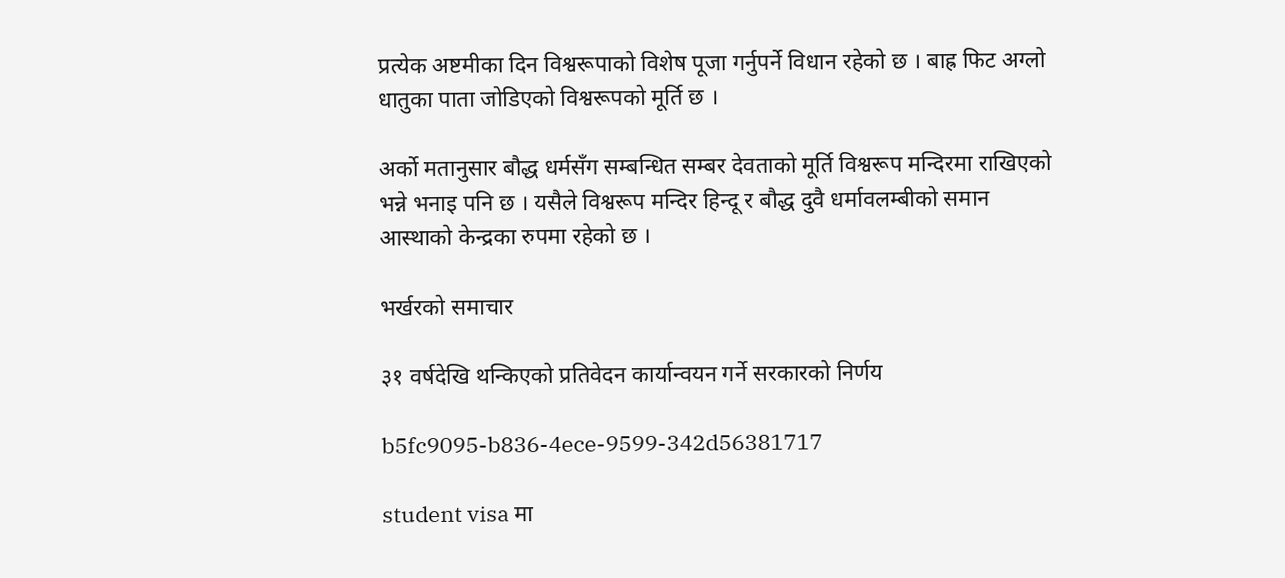प्रत्येक अष्टमीका दिन विश्वरूपाको विशेष पूजा गर्नुपर्ने विधान रहेको छ । बाह्र फिट अग्लो धातुका पाता जोडिएको विश्वरूपको मूर्ति छ ।

अर्को मतानुसार बौद्ध धर्मसँग सम्बन्धित सम्बर देवताको मूर्ति विश्वरूप मन्दिरमा राखिएको भन्ने भनाइ पनि छ । यसैले विश्वरूप मन्दिर हिन्दू र बौद्ध दुवै धर्मावलम्बीको समान आस्थाको केन्द्रका रुपमा रहेको छ ।

भर्खरको समाचार

३१ वर्षदेखि थन्किएको प्रतिवेदन कार्यान्वयन गर्ने सरकारको निर्णय

b5fc9095-b836-4ece-9599-342d56381717

student visa मा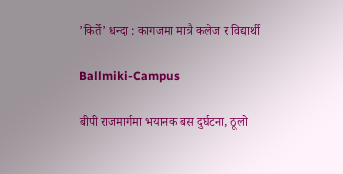’किर्ते’ धन्दा : कागजमा मात्रै कलेज र विद्यार्थी

Ballmiki-Campus

बीपी राजमार्गमा भयानक बस दुर्घटना, ठूलो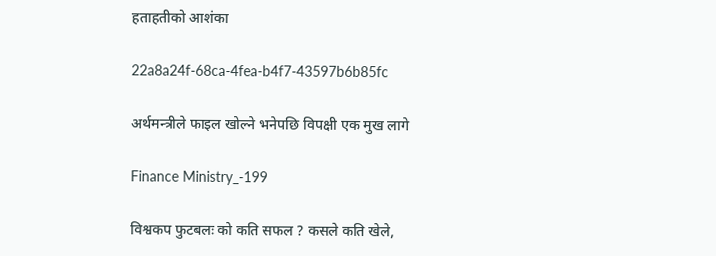हताहतीको आशंका

22a8a24f-68ca-4fea-b4f7-43597b6b85fc

अर्थमन्त्रीले फाइल खोल्ने भनेपछि विपक्षी एक मुख लागे

Finance Ministry_-199

विश्वकप फुटबलः को कति सफल ? कसले कति खेले,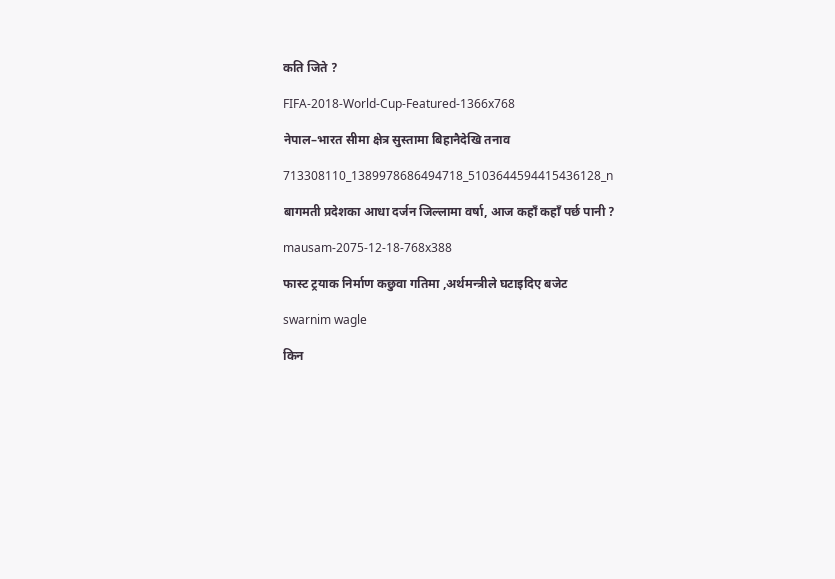कति जिते ?

FIFA-2018-World-Cup-Featured-1366x768

नेपाल–भारत सीमा क्षेत्र सुस्तामा बिहानैदेखि तनाव

713308110_1389978686494718_5103644594415436128_n

बागमती प्रदेशका आधा दर्जन जिल्लामा वर्षा, आज कहाँ कहाँ पर्छ पानी ?

mausam-2075-12-18-768x388

फास्ट ट्रयाक निर्माण कछुवा गतिमा ,अर्थमन्त्रीले घटाइदिए बजेट

swarnim wagle

किन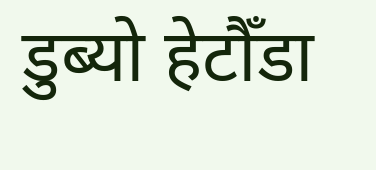डुब्यो हेटौँडा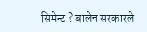सिमेन्ट ? बालेन सरकारले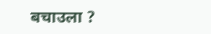बचाउला ?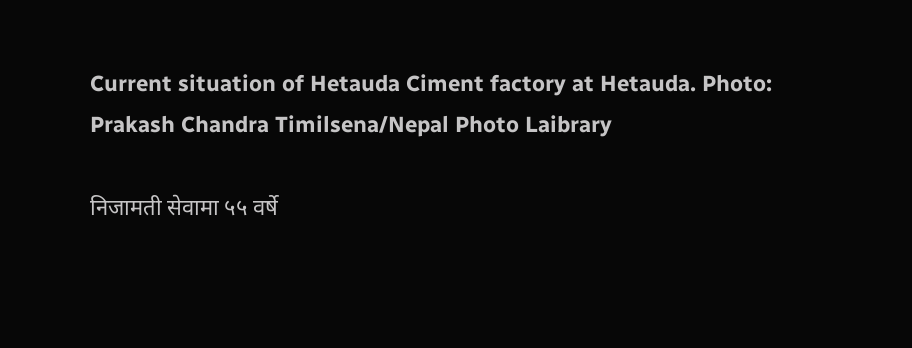Current situation of Hetauda Ciment factory at Hetauda. Photo: Prakash Chandra Timilsena/Nepal Photo Laibrary

निजामती सेवामा ५५ वर्षे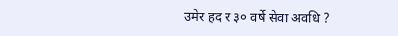उमेर हद र ३० वर्षे सेवा अवधि ?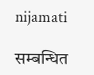nijamati

सम्बन्धित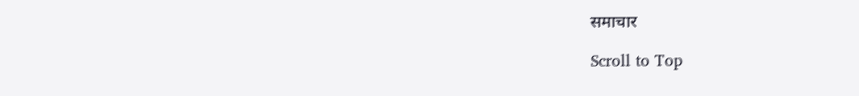समाचार

Scroll to Top